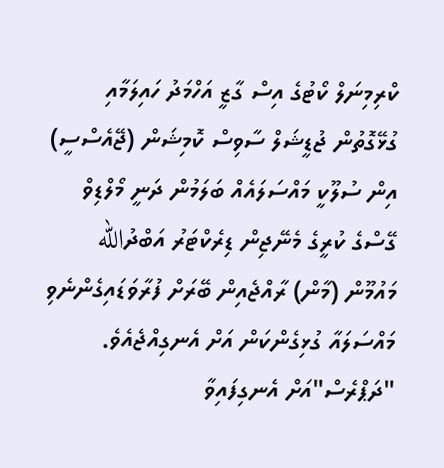ކްރިމިނަލް ކޯޓުގެ އިސް ގާޒީ އަހްމަދު ހައިލަމާއި ގުޅޭގޮތުން ޖުޑީޝަލް ސާވިސް ކޮމިޝަން (ޖޭއެސްސީ) އިން ސުލޫކީ މައްސަލައެއް ބަލަމުން ދަނީ މޯލްޑިވް ގޭސްގެ ކުރީގެ މެނޭޖިން ޑިރެކްޓަރު އަބްދުالله މައުމޫން (މާން) ރާއްޖެއިން ބޭރަށް ފުރާވަޑައިގެންނެވި މައްސަލައާ ގުޅިގެންކަން އަށް އެނގިއްޖެއެވެ.
"ދަޕްރެސް"އަށް އެނގިފައިވާ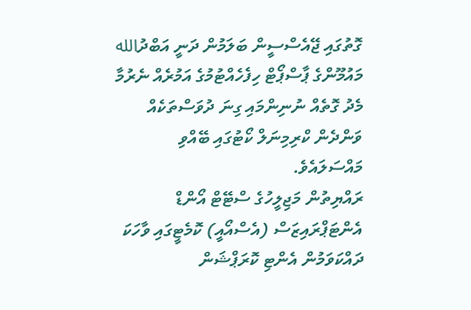ގޮތުގައި ޖޭއެސްސީން ބަލަމުން ދަނީ އަބްދުالله މައުމޫންގެ ޕާސްޕޯޓް ހިފެހެއްޓުމުގެ އަމުރެއް ނެރުމާ މެދު ގޮތެއް ނުނިންމައި ގިނަ ދުވަސްތަކެއް ވަންދެން ކްރިމިނަލް ކޯޓުގައި ބޭއްވި މައްސަލައެވެ.
ރައްޔިތުން މަޖިލީހުގެ ސްޓޭޓް އޯންޑް އެންޓަޕްރައިޒަސް (އެސްއޯއީ) ކޮމެޓީގައި ވާހަކަ ދައްކަވަމުން އެންޓި ކޮރަޕްޝަން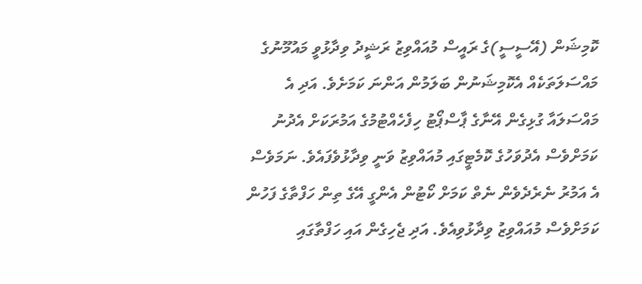ކޮމިޝަން (އޭސީސީ)ގެ ރައީސް މުއައްވިޒު ރަޝީދު ވިދާޅުވީ މައުމޫނުގެ މައްސަލަތަކެއް އެކޮމިޝަނުން ބަލަމުން އަންނަ ކަމަށެވެ. އަދި އެ މައްސަލައާ ގުޅިގެން އޭނާގެ ޕާސްޕޯޓު ހިފެހެއްޓުމުގެ އަމުރަކަށް އެދުނު ކަމަށްވެސް އެދުވަހުގެ ކޮމެޓީގައި މުއައްވިޒު ވަނީ ވިދާޅުވެފައެވެ. ނަމަވެސް އެ އަމުރު ނެރެދެވެން ނެތް ކަމަށް ކޯޓުން އެންގީ އޭގެ ތިން ހަފްތާގެ ފަހުން ކަމަށްވެސް މުއައްވިޒު ވިދާޅުވިއެވެ. އަދި ޖެހިގެން އައި ހަފްތާގައި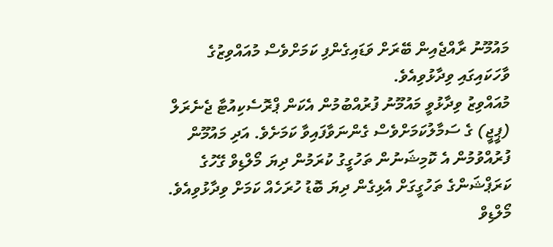މައުމޫނު ރާއްޖެއިން ބޭރަށް ވަޑައިގެންފި ކަމަށްވެސް މުއައްވިޒުގެ ވާހަކައިގައި ވިދާޅުވިއެވެ.
މުއައްވިޒު ވިދާޅުވީ މައުމޫނު ފުރުއްބުމުން އެކަން ޕްރޮސެކިއުޓާ ޖެނެރަލް (ޕީޖީ) ގެ ސަމާލުކަމަށްވެސް ގެންނަވާފައިވާ ކަމަށެވެ. އަދި މައުމޫން ފުރުއްވުމުން އެ ކޮމިޝަނުން ތަހުގީގު ކުރަމުން ދިޔަ މޯލްޑިވް ގޭހުގެ ކަރަޕްޝަންގެ ތަހުގީގަށް އެޅިގެން ދިޔަ ބޮޑު ހުރަހެއް ކަމަށް ވިދާޅުވިއެވެ.
މޯލްޑިވް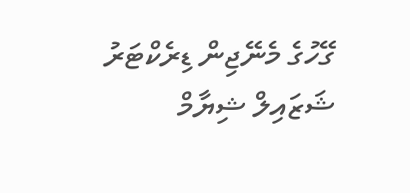ގޭހުގެ މެނޭޖިން ޑިރެކްޓަރު ޝަޒައިލް ޝިޔާމް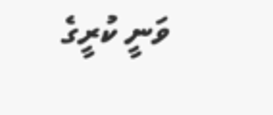ވަނީ ކުރީގެ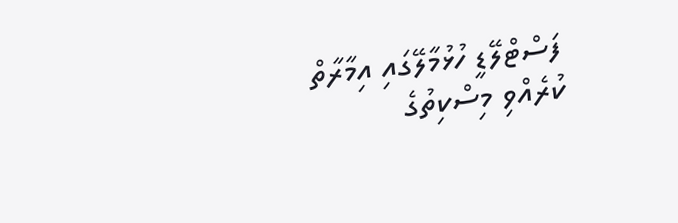ފަސްޓްލޭޑީ ހުޅުމާލޭގައި އިމާރާތް ކުރެއްވި މިސްކިތުގެ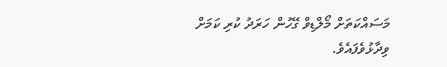މަސައްކަތަށް މޯލްޑިވް ގޭހުން ހަރަދު ކުރި ކަމަށް ވިދާޅުވެފައެވެ.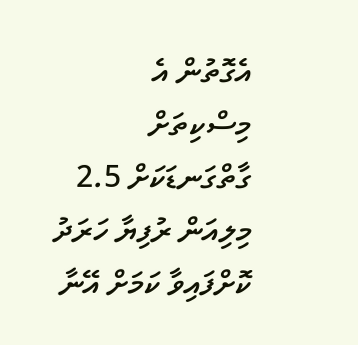އެގޮތުން އެ މިސްކިތަށް ގާތްގަނޑަކަށް 2.5 މިލިއަން ރުފިޔާ ހަރަދު ކޮށްފައިވާ ކަމަށް އޭނާ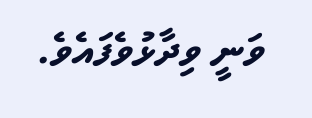ވަނީ ވިދާޅުވެފައެވެ.